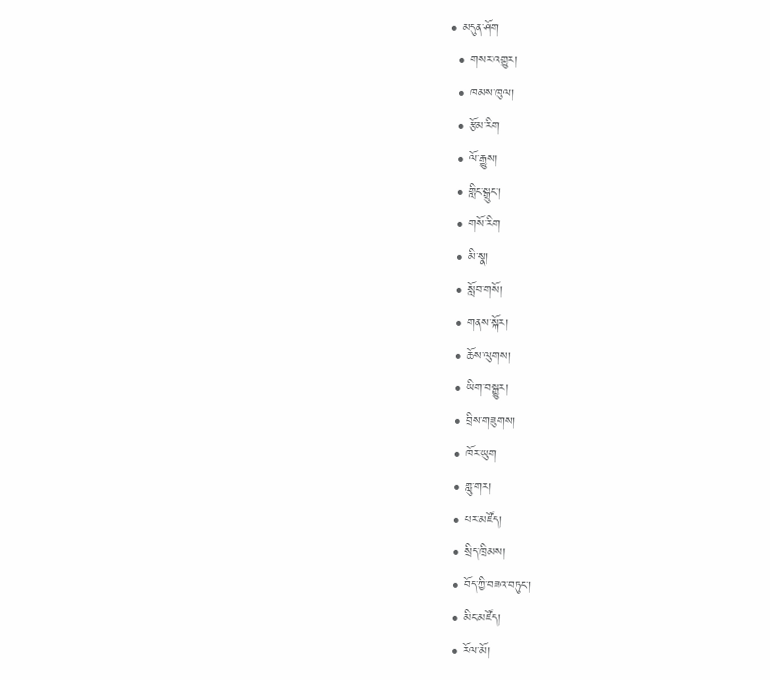• མདུན་ཤོག
  • གསར་འགྱུར།
  • ཁམས་ཁུལ།
  • རྩོམ་རིག
  • ལོ་རྒྱུས།
  • གླིང་སྒྲུང་།
  • གསོ་རིག
  • མི་སྣ།
  • སློབ་གསོ།
  • གནས་སྐོར།
  • ཆོས་ལུགས།
  • ཡིག་བསྒྱུར།
  • བྲིས་གཟུགས།
  • ཁོར་ཡུག
  • གླུ་གར།
  • པར་མཛོད།
  • སྲིད་ཁྲིམས།
  • བོད་ཀྱི་བཟའ་བཏུང་།
  • མིང་མཛོད།
  • རོལ་མོ།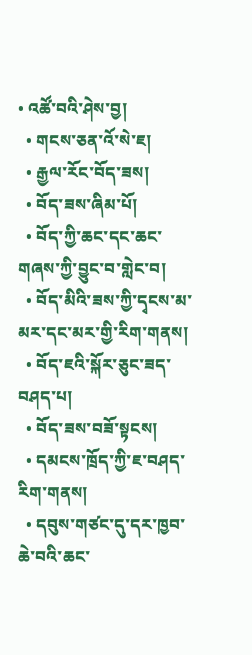• འཚོ་བའི་ཤེས་བྱ།
  • གངས་ཅན་འོ་སེ་ཇ།
  • རྒྱལ་རོང་བོད་ཟས།
  • བོད་ཟས་ཞིམ་པོ།
  • བོད་ཀྱི་ཆང་དང་ཆང་གཞས་ཀྱི་བྱུང་བ་གླེང་བ།
  • བོད་མིའི་ཟས་ཀྱི་དྭངས་མ་མར་དང་མར་གྱི་རིག་གནས།
  • བོད་ཇའི་སྐོར་ཅུང་ཟད་བཤད་པ།
  • བོད་ཟས་བཟོ་སྟངས།
  • དམངས་ཁྲོད་ཀྱི་ཇ་བཤད་རིག་གནས།
  • དབུས་གཙང་དུ་དར་ཁྱབ་ཆེ་བའི་ཆང་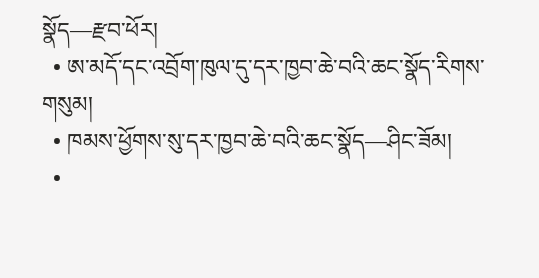སྣོད—རྫབ་ཕོར།
  • ཨ་མདོ་དང་འབྲོག་ཁུལ་དུ་དར་ཁྱབ་ཆེ་བའི་ཆང་སྣོད་རིགས་གསུམ།
  • ཁམས་ཕྱོགས་སུ་དར་ཁྱབ་ཆེ་བའི་ཆང་སྣོད—ཤིང་ཟོམ།
  •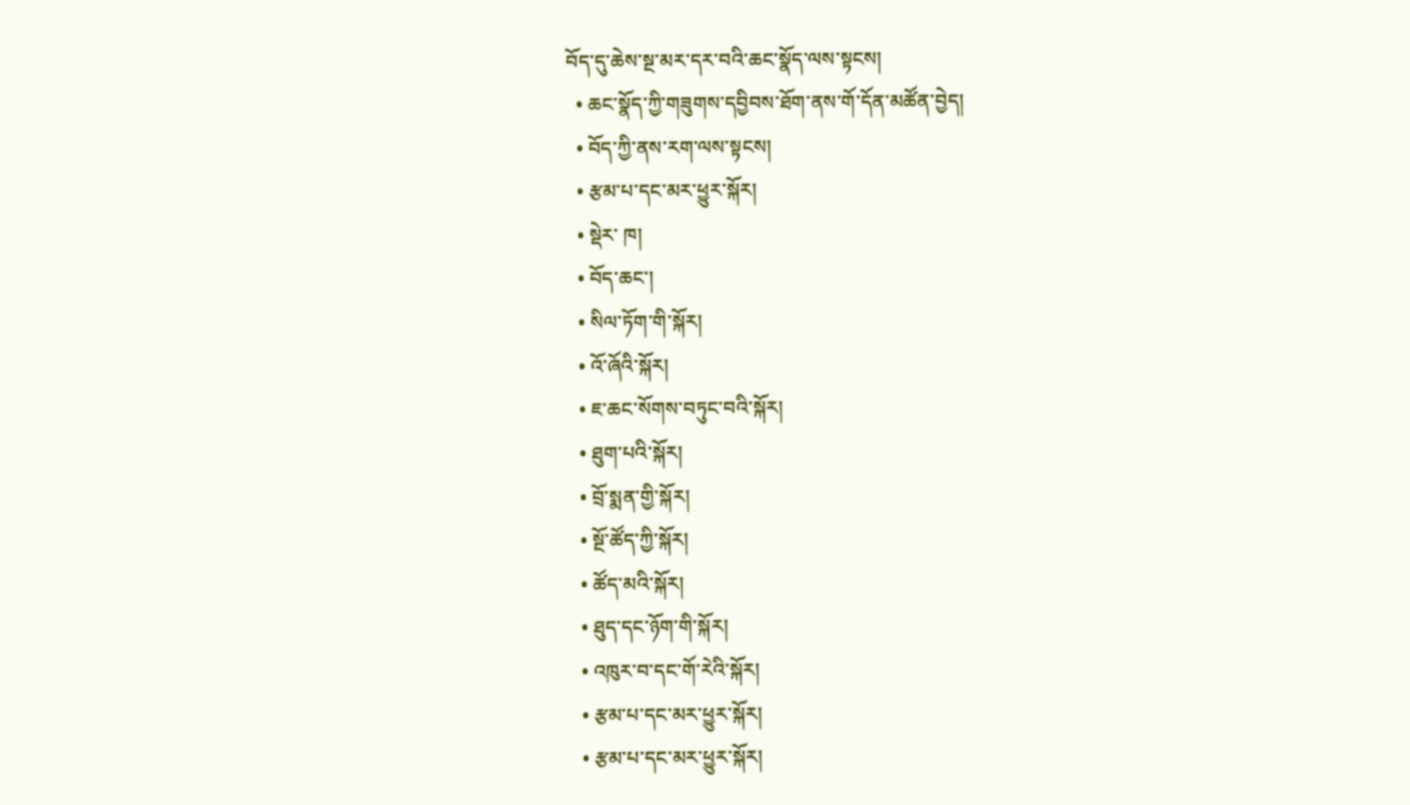བོད་དུ་ཆེས་སྔ་མར་དར་བའི་ཆང་སྣོད་ལས་སྟངས།
  • ཆང་སྣོད་ཀྱི་གཟུགས་དབྱིབས་ཐོག་ནས་གོ་དོན་མཚོན་བྱེད།
  • བོད་ཀྱི་ནས་རག་ལས་སྟངས།
  • རྩམ་པ་དང་མར་ཕྱུར་སྐོར།
  • སྡེར་ ཁ།
  • བོད་ཆང་།
  • སིལ་ཏོག་གི་སྐོར།
  • འོ་ཞོའི་སྐོར།
  • ཇ་ཆང་སོགས་བཏུང་བའི་སྐོར།
  • ཐུག་པའི་སྐོར།
  • བྲོ་སྨན་གྱི་སྐོར།
  • སྔོ་ཚོད་ཀྱི་སྐོར།
  • ཚོད་མའི་སྐོར།
  • ཐུད་དང་ཉོག་གི་སྐོར།
  • འཁུར་བ་དང་གོ་རེའི་སྐོར།
  • རྩམ་པ་དང་མར་ཕྱུར་སྐོར།
  • རྩམ་པ་དང་མར་ཕྱུར་སྐོར།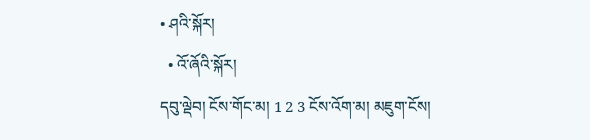• ཤའི་སྐོར།
  • འོ་ཞོའི་སྐོར།
དབུ་ལྡེབ། ངོས་གོང་མ། 1 2 3 ངོས་འོག་མ། མཇུག་ངོས།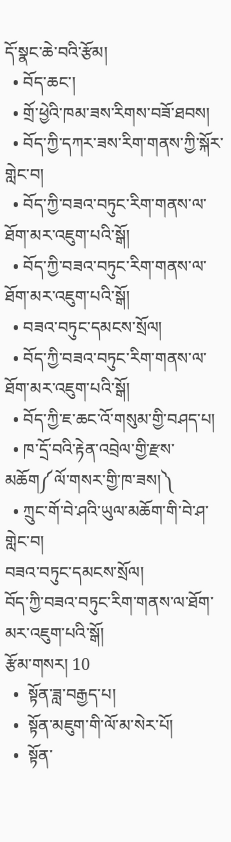དོ་སྣང་ཆེ་བའི་རྩོམ།
  • བོད་ཆང་།
  • གྲོ་ཕྱེའི་ཁམ་ཟས་རིགས་བཟོ་ཐབས།
  • བོད་ཀྱི་དཀར་ཟས་རིག་གནས་ཀྱི་སྐོར་གླེང་བ།
  • བོད་ཀྱི་བཟའ་བཏུང་རིག་གནས་ལ་ཐོག་མར་འཇུག་པའི་སྒོ།
  • བོད་ཀྱི་བཟའ་བཏུང་རིག་གནས་ལ་ཐོག་མར་འཇུག་པའི་སྒོ།
  • བཟའ་བཏུང་དམངས་སྲོལ།
  • བོད་ཀྱི་བཟའ་བཏུང་རིག་གནས་ལ་ཐོག་མར་འཇུག་པའི་སྒོ།
  • བོད་ཀྱི་ཇ་ཆང་འོ་གསུམ་གྱི་བཤད་པ།
  • ཁ་དྲོ་བའི་རྟེན་འབྲེལ་གྱི་རྫས་མཆོག༼ལོ་གསར་གྱི་ཁ་ཟས།༽
  • ཀྲུང་གོ་བེ་ཤའི་ཡུལ་མཆོག་གི་བེ་ཤ་གླེང་བ།
བཟའ་བཏུང་དམངས་སྲོལ།
བོད་ཀྱི་བཟའ་བཏུང་རིག་གནས་ལ་ཐོག་མར་འཇུག་པའི་སྒོ།
རྩོམ་གསར། 10
  •  སྟོན་ཟླ་བརྒྱད་པ།
  •  སྟོན་མཇུག་གི་ལོ་མ་སེར་པོ།
  •  སྟོན་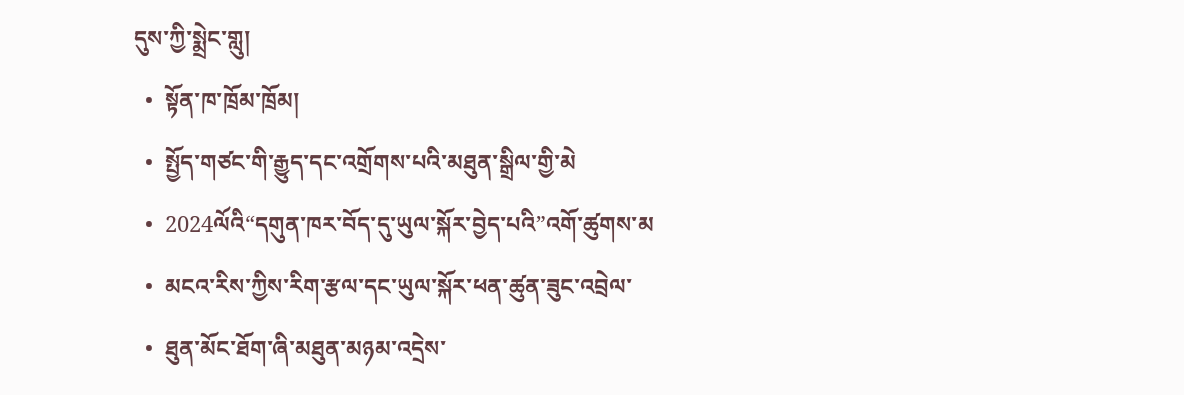དུས་ཀྱི་སྨྲེང་གླུ།
  •  སྟོན་ཁ་ཁྲོམ་ཁྲོམ།
  •  སྤྱོད་གཙང་གི་རྒྱུད་དང་འགྲོགས་པའི་མཐུན་སྒྲིལ་གྱི་མེ
  •  2024ལོའི“དགུན་ཁར་བོད་དུ་ཡུལ་སྐོར་བྱེད་པའི”འགོ་ཚུགས་མ
  •  མངའ་རིས་ཀྱིས་རིག་རྩལ་དང་ཡུལ་སྐོར་ཕན་ཚུན་ཟུང་འབྲེལ་
  •  ཐུན་མོང་ཐོག་ཞི་མཐུན་མཉམ་འདྲེས་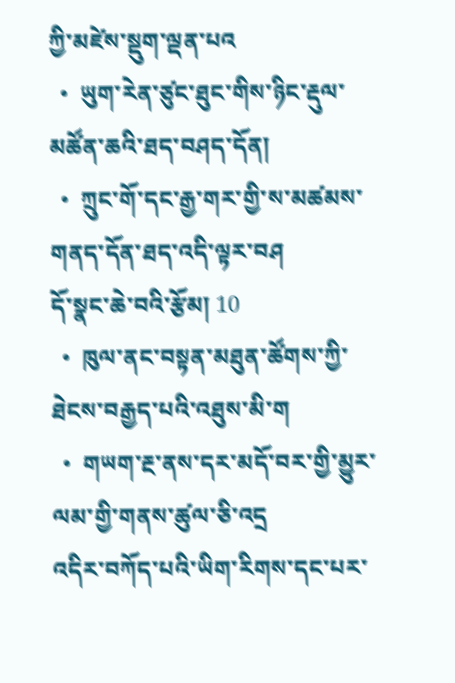ཀྱི་མཛེས་སྡུག་ལྡན་པའ
  •  ཡུག་རེན་ཙུང་ཐུང་གིས་ཉིང་རྡུལ་མཚོན་ཆའི་ཐད་བཤད་དོན།
  •  ཀྲུང་གོ་དང་རྒྱ་གར་གྱི་ས་མཚམས་གནད་དོན་ཐད་འདི་ལྟར་བཤ
དོ་སྣང་ཆེ་བའི་རྩོམ། 10
  •  ཁུལ་ནང་བསྟན་མཐུན་ཚོགས་ཀྱི་ཐེངས་བརྒྱད་པའི་འཐུས་མི་ག
  •  གཡག་རྔ་ནས་དར་མདོ་བར་གྱི་མྱུར་ལམ་གྱི་གནས་ཚུལ་ཅི་འདྲ
འདིར་བཀོད་པའི་ཡིག་རིགས་དང་པར་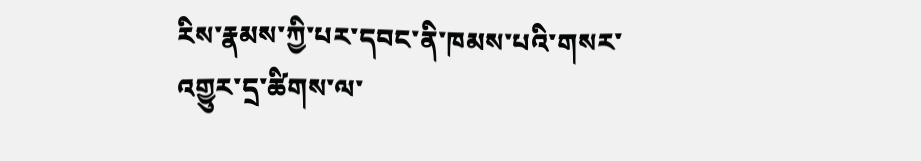རིས་རྣམས་ཀྱི་པར་དབང་ནི་ཁམས་པའི་གསར་འགྱུར་དྲ་ཚིགས་ལ་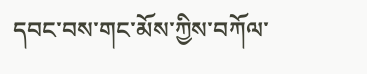དབང་བས་གང་མོས་ཀྱིས་བཀོལ་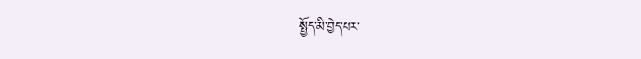སྤྱོད་མི་བྱེད་པར་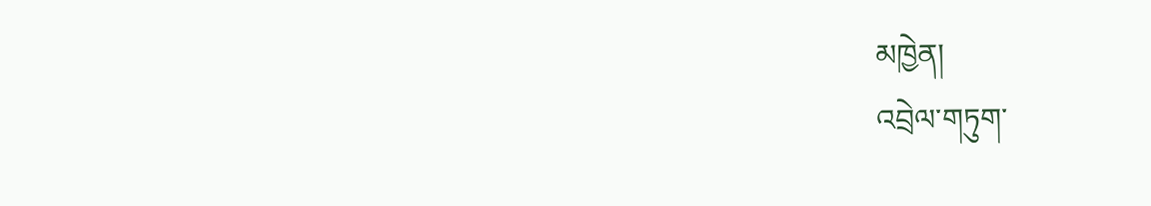མཁྱེན།
འབྲེལ་གཏུག་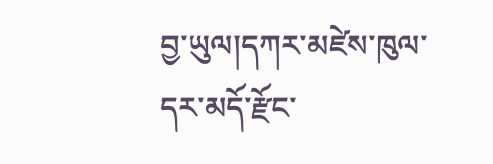བྱ་ཡུལ།དཀར་མཛེས་ཁུལ་དར་མདོ་རྫོང་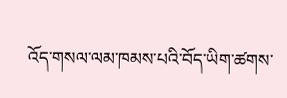འོད་གསལ་ལམ་ཁམས་པའི་བོད་ཡིག་ཚགས་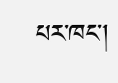པར་ཁང་།